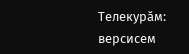Телекурăм: версисем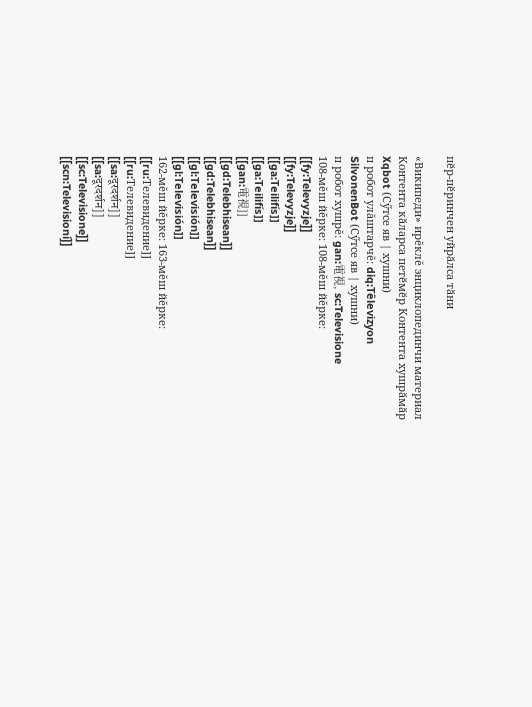пӗр-пӗринчен уйрӑлса тӑни

«Википеди» ирĕклĕ энциклопединчи материал
Контента кӑларса петӗмӗр Контента хушрӑмӑр
Xqbot (Сӳтсе яв | хушни)
п робот улăштарчĕ: diq:Têlevizyon
SilvonenBot (Сӳтсе яв | хушни)
п робот хушрĕ: gan:電視, sc:Televisione
108-мĕш йĕрке: 108-мĕш йĕрке:
[[fy:Televyzje]]
[[fy:Televyzje]]
[[ga:Teilifís]]
[[ga:Teilifís]]
[[gan:電視]]
[[gd:Telebhisean]]
[[gd:Telebhisean]]
[[gl:Televisión]]
[[gl:Televisión]]
162-мĕш йĕрке: 163-мĕш йĕрке:
[[ru:Телевидение]]
[[ru:Телевидение]]
[[sa:दूरदर्शन]]
[[sa:दूरदर्शन]]
[[sc:Televisione]]
[[scn:Televisioni]]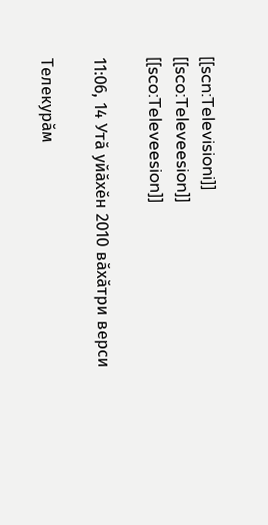[[scn:Televisioni]]
[[sco:Televeesion]]
[[sco:Televeesion]]

11:06, 14 Утӑ уйӑхӗн 2010 вӑхӑтри верси

Телекурăм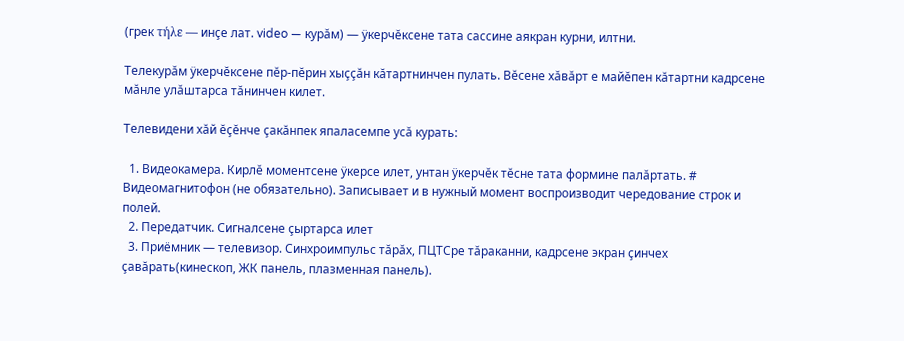(грек τήλε — инçе лат. video — курăм) — ÿкерчĕксене тата сассине аякран курни, илтни.

Телекурăм ÿкерчĕксене пĕр-пĕрин хыççăн кăтартнинчен пулать. Вĕсене хăвăрт е майĕпен кăтартни кадрсене мăнле улăштарса тăнинчен килет.

Телевидени хăй ĕçĕнче çакăнпек япаласемпе усă курать:

  1. Видеокамера. Кирлĕ моментсене ÿкерсе илет, унтан ÿкерчĕк тĕсне тата формине палăртать. # Видеомагнитофон (не обязательно). Записывает и в нужный момент воспроизводит чередование строк и полей.
  2. Передатчик. Сигналсене çыртарса илет
  3. Приёмник — телевизор. Синхроимпульс тăрăх, ПЦТСре тăраканни, кадрсене экран çинчех çавăрать(кинескоп, ЖК панель, плазменная панель).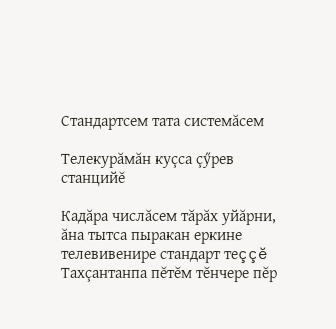Стандартсем тата системăсем

Телекурăмăн куçса çӳрев станцийĕ

Кадăра числăсем тăрăх уйăрни, ăна тытса пыракан еркине телевивенире стандарт теççĕ Тахçантанпа пĕтĕм тĕнчере пĕр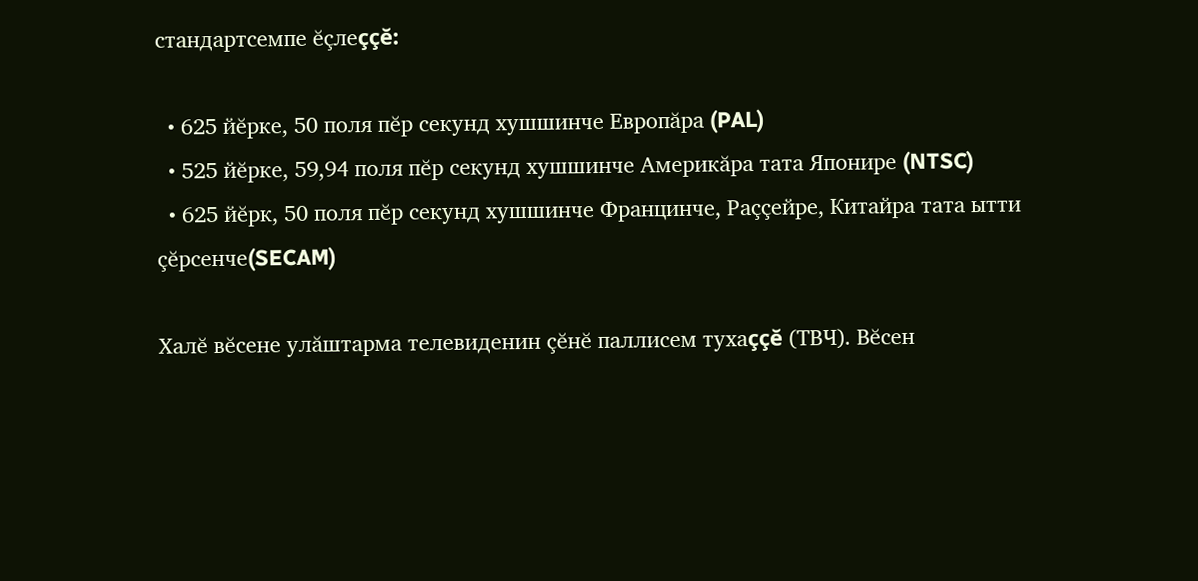стандартсемпе ĕçлеççĕ:

  • 625 йĕрке, 50 поля пĕр секунд хушшинче Европăра (PAL)
  • 525 йĕрке, 59,94 поля пĕр секунд хушшинче Америкăра тата Японире (NTSC)
  • 625 йĕрк, 50 поля пĕр секунд хушшинче Францинче, Раççейре, Китайра тата ытти çĕрсенче(SECAM)

Халĕ вĕсене улăштарма телевиденин çĕнĕ паллисем тухаççĕ (ТВЧ). Вĕсен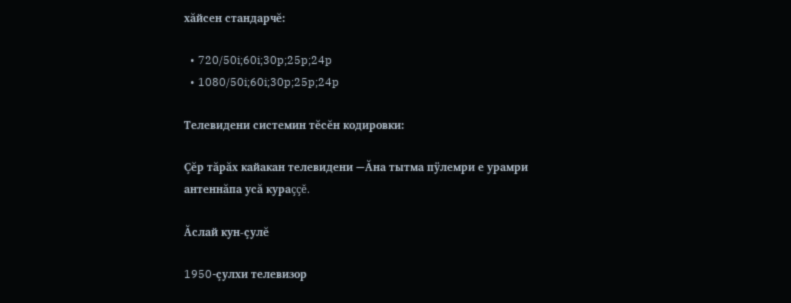хăйсен стандарчĕ:

  • 720/50i;60i;30p;25p;24p
  • 1080/50i;60i;30p;25p;24p

Телевидени системин тĕсĕн кодировки:

Çĕр тăрăх кайакан телевидени —Ăна тытма пÿлемри е урамри антеннăпа усă кураççĕ.

Ăслай кун-çулĕ

1950-çулхи телевизор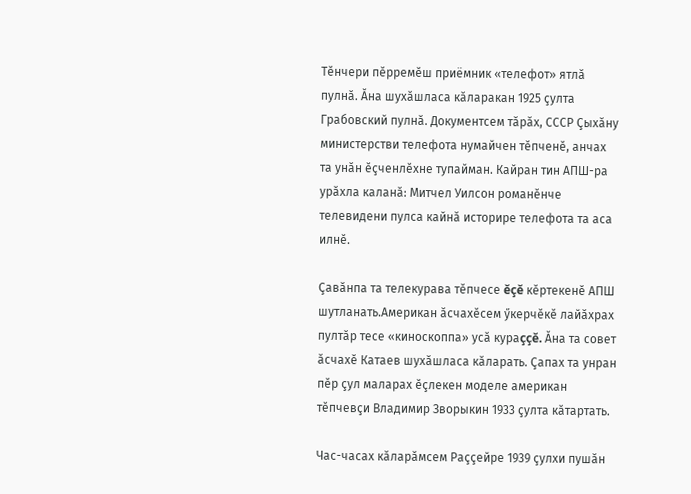Тĕнчери пĕрремĕш приёмник «телефот» ятлă пулнă. Ăна шухăшласа кăларакан 1925 çулта Грабовский пулнă. Документсем тăрăх, СССР Çыхăну министерстви телефота нумайчен тĕпченĕ, анчах та унăн ĕçченлĕхне тупайман. Кайран тин АПШ-ра урăхла каланă: Митчел Уилсон романĕнче телевидени пулса кайнă историре телефота та аса илнĕ.

Çавăнпа та телекурава тĕпчесе ĕçĕ кĕртекенĕ АПШ шутланать.Американ ăсчахĕсем ӳкерчĕкĕ лайăхрах пултăр тесе «киноскоппа» усă кураççĕ. Ăна та совет ăсчахĕ Катаев шухăшласа кăларать. Çапах та унран пĕр çул маларах ĕçлекен моделе американ тĕпчевçи Владимир Зворыкин 1933 çулта кăтартать.

Час-часах кăларăмсем Раççейре 1939 çулхи пушăн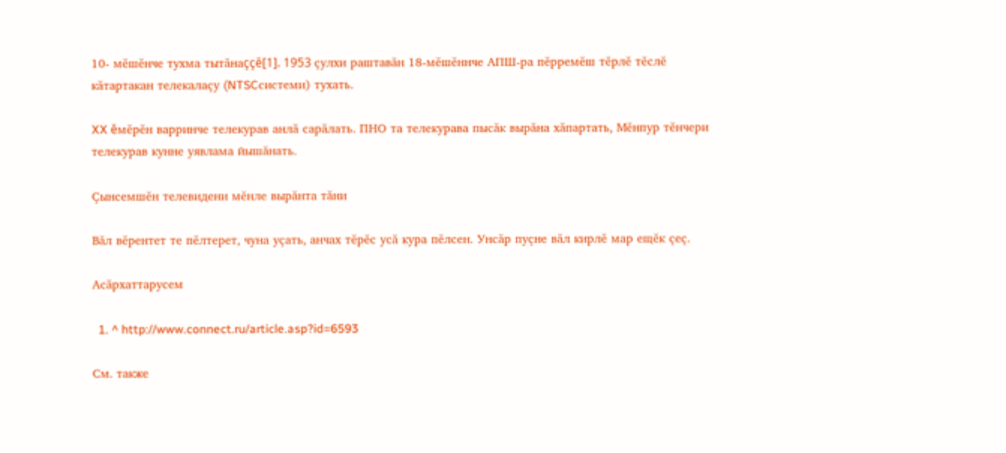10- мĕшĕнче тухма тытăнаççĕ[1]. 1953 çулхи раштавăн 18-мĕшĕннче АПШ-ра пĕрремĕш тĕрлĕ тĕслĕ кăтартакан телекалаçу (NTSCсистеми) тухать.

XX ĕмĕрĕн варринче телекурав анлă сарăлать. ПНО та телекурава пысăк вырăна хăпартать, Мĕнпур тĕнчери телекурав кунне уявлама йышăнать.

Çынсемшĕн телевидени мĕнле вырăнта тăни

Вăл вĕрентет те пĕлтерет, чуна уçать, анчах тĕрĕс усă кура пĕлсен. Унсăр пуçне вăл кирлĕ мар ещĕк çеç.

Асăрхаттарусем

  1. ^ http://www.connect.ru/article.asp?id=6593

См. также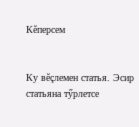Кĕперсем


Ку вĕçлемен статья. Эсир статьяна тӳрлетсе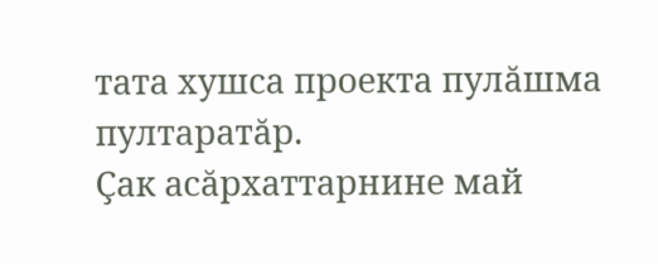тата хушса проекта пулăшма пултаратăр.
Çак асăрхаттарнине май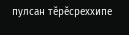пулсан тĕрĕсреххипе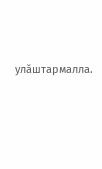улăштармалла.